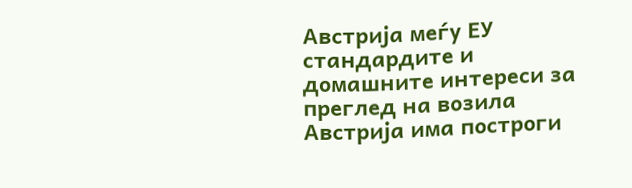Австрија меѓу ЕУ стандардите и домашните интереси за преглед на возила
Австрија има построги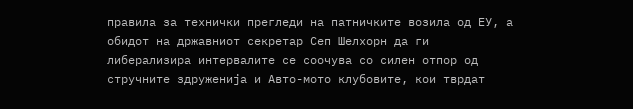правила за технички прегледи на патничките возила од ЕУ, а обидот на државниот секретар Сеп Шелхорн да ги либерализира интервалите се соочува со силен отпор од стручните здруженија и Авто-мото клубовите, кои тврдат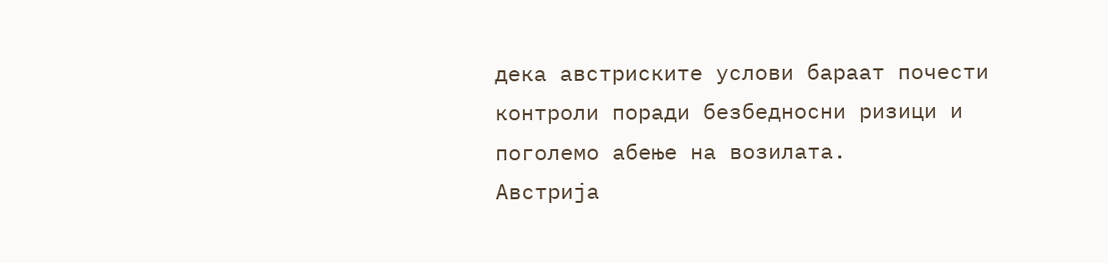дека австриските услови бараат почести контроли поради безбедносни ризици и поголемо абење на возилата.
Австрија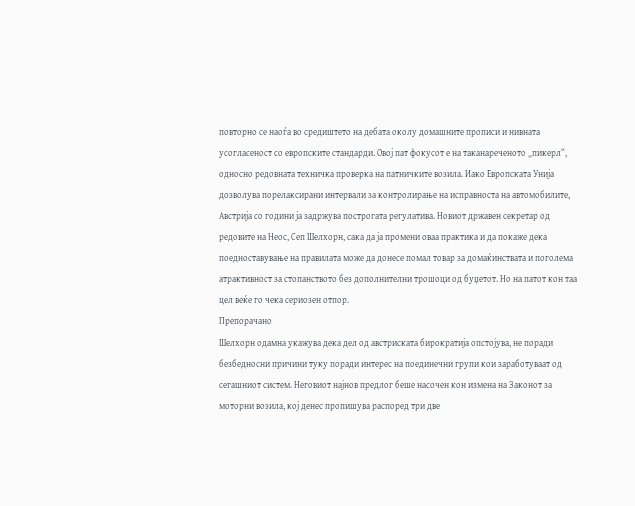повторно се наоѓа во средиштето на дебата околу домашните прописи и нивната усогласеност со европските стандарди. Овој пат фокусот е на таканареченото „пикерл“, односно редовната техничка проверка на патничките возила. Иако Европската Унија дозволува порелаксирани интервали за контролирање на исправноста на автомобилите, Австрија со години ја задржува построгата регулатива. Новиот државен секретар од редовите на Неос, Сеп Шелхорн, сака да ја промени оваа практика и да покаже дека поедноставување на правилата може да донесе помал товар за домаќинствата и поголема атрактивност за стопанството без дополнителни трошоци од буџетот. Но на патот кон таа цел веќе го чека сериозен отпор.
Препорачано
Шелхорн одамна укажува дека дел од австриската бирократија опстојува, не поради безбедносни причини туку поради интерес на поединечни групи кои заработуваат од сегашниот систем. Неговиот најнов предлог беше насочен кон измена на Законот за моторни возила, кој денес пропишува распоред три две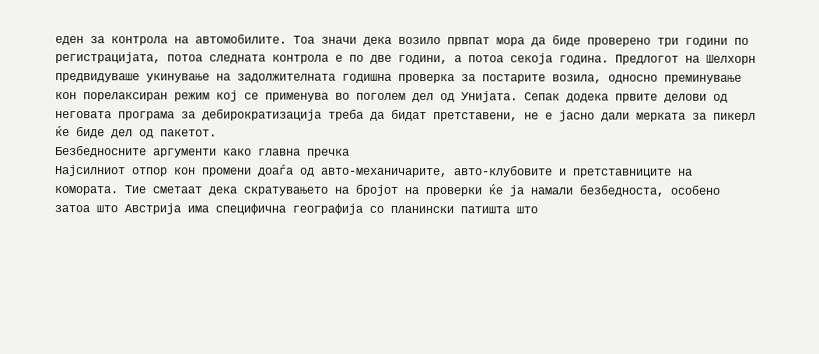еден за контрола на автомобилите. Тоа значи дека возило првпат мора да биде проверено три години по регистрацијата, потоа следната контрола е по две години, а потоа секоја година. Предлогот на Шелхорн предвидуваше укинување на задолжителната годишна проверка за постарите возила, односно преминување кон порелаксиран режим кој се применува во поголем дел од Унијата. Сепак додека првите делови од неговата програма за дебирократизација треба да бидат претставени, не е јасно дали мерката за пикерл ќе биде дел од пакетот.
Безбедносните аргументи како главна пречка
Најсилниот отпор кон промени доаѓа од авто-механичарите, авто-клубовите и претставниците на комората. Тие сметаат дека скратувањето на бројот на проверки ќе ја намали безбедноста, особено затоа што Австрија има специфична географија со планински патишта што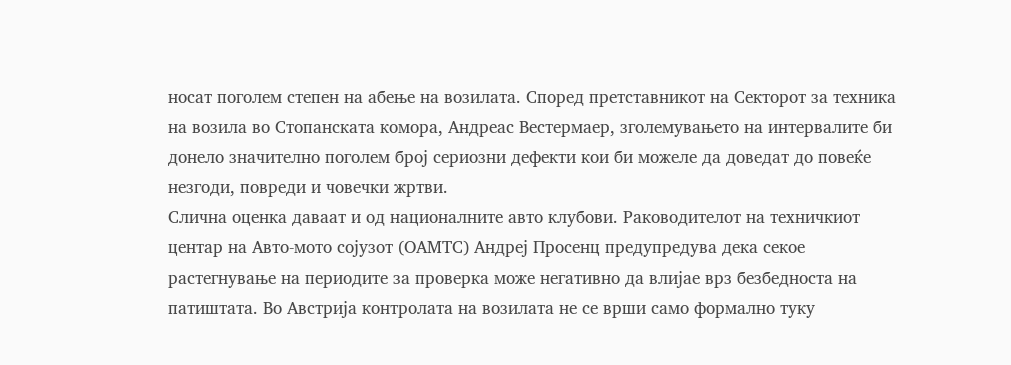носат поголем степен на абење на возилата. Според претставникот на Секторот за техника на возила во Стопанската комора, Андреас Вестермаер, зголемувањето на интервалите би донело значително поголем број сериозни дефекти кои би можеле да доведат до повеќе незгоди, повреди и човечки жртви.
Слична оценка даваат и од националните авто клубови. Раководителот на техничкиот центар на Авто-мото сојузот (ОАМТС) Андреј Просенц предупредува дека секое растегнување на периодите за проверка може негативно да влијае врз безбедноста на патиштата. Во Австрија контролата на возилата не се врши само формално туку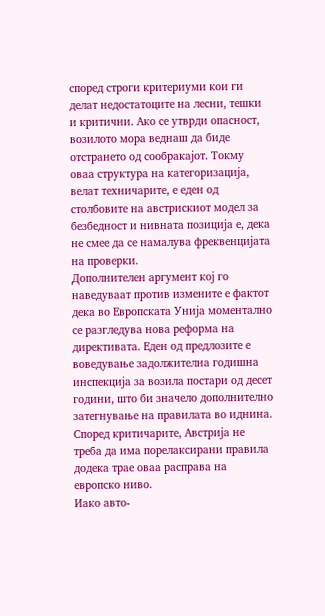според строги критериуми кои ги делат недостатоците на лесни, тешки и критични. Ако се утврди опасност, возилото мора веднаш да биде отстрането од сообракајот. Токму оваа структура на категоризација, велат техничарите, е еден од столбовите на австрискиот модел за безбедност и нивната позиција е, дека не смее да се намалува фреквенцијата на проверки.
Дополнителен аргумент кој го наведуваат против измените е фактот дека во Европската Унија моментално се разгледува нова реформа на директивата. Еден од предлозите е воведување задолжителна годишна инспекција за возила постари од десет години, што би значело дополнително затегнување на правилата во иднина. Според критичарите, Австрија не треба да има порелаксирани правила додека трае оваа расправа на европско ниво.
Иако авто-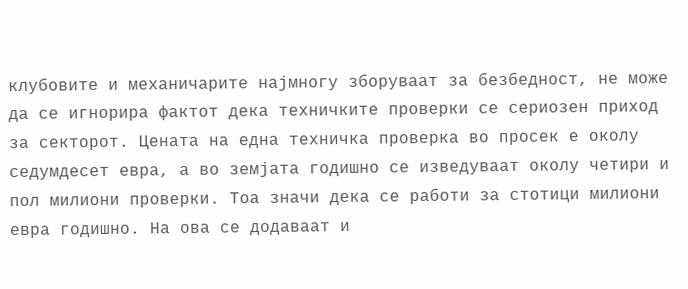клубовите и механичарите најмногу зборуваат за безбедност, не може да се игнорира фактот дека техничкитe проверки се сериозен приход за секторот. Цената на една техничка проверка во просек е околу седумдесет евра, а во земјата годишно се изведуваат околу четири и пол милиони проверки. Тоа значи дека се работи за стотици милиони евра годишно. На ова се додаваат и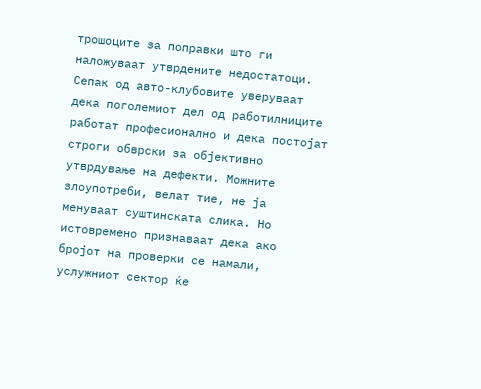трошоците за поправки што ги наложуваат утврдените недостатоци.
Сепак од авто-клубовите уверуваат дека поголемиот дел од работилниците работат професионално и дека постојат строги обврски за објективно утврдување на дефекти. Можните злоупотреби, велат тие, не ја менуваат суштинската слика. Но истовремено признаваат дека ако бројот на проверки се намали, услужниот сектор ќе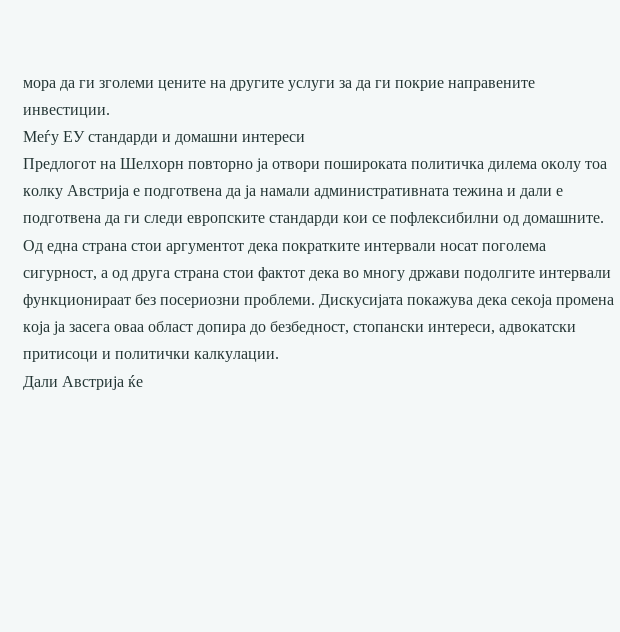мора да ги зголеми цените на другите услуги за да ги покрие направените инвестиции.
Меѓу ЕУ стандарди и домашни интереси
Предлогот на Шелхорн повторно ја отвори пошироката политичка дилема околу тоа колку Австрија е подготвена да ја намали административната тежина и дали е подготвена да ги следи европските стандарди кои се пофлексибилни од домашните. Од една страна стои аргументот дека пократките интервали носат поголема сигурност, а од друга страна стои фактот дека во многу држави подолгите интервали функционираат без посериозни проблеми. Дискусијата покажува дека секоја промена која ја засега оваа област допира до безбедност, стопански интереси, адвокатски притисоци и политички калкулации.
Дали Австрија ќе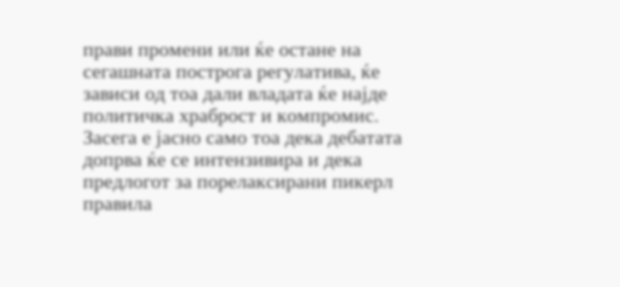прави промени или ќе остане на сегашната построга регулатива, ќе зависи од тоа дали владата ќе најде политичка храброст и компромис. Засега е јасно само тоа дека дебатата допрва ќе се интензивира и дека предлогот за порелаксирани пикерл правила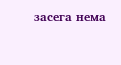засега нема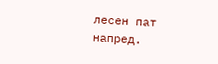лесен пат напред.